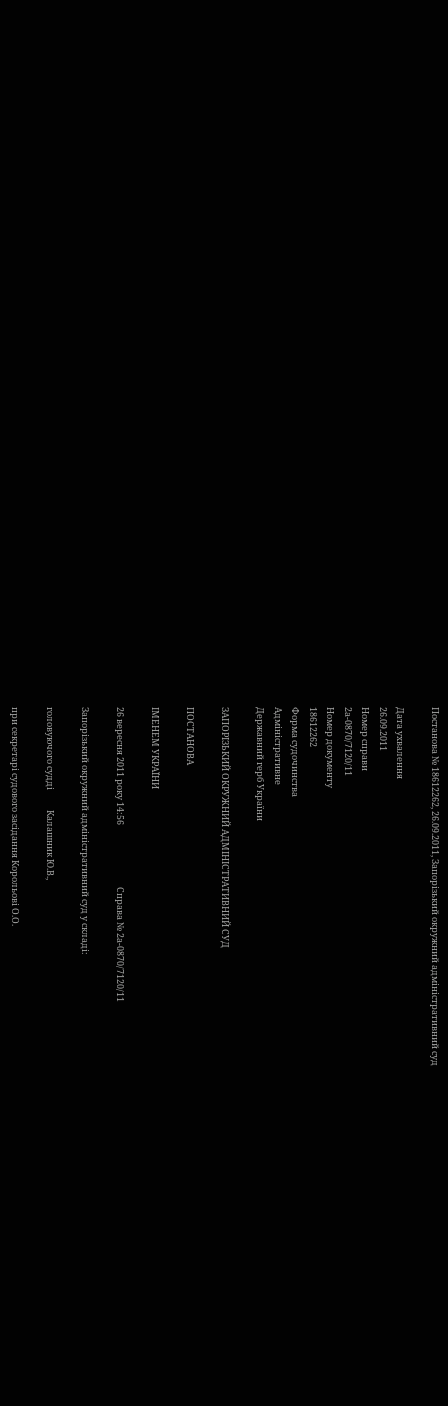Постанова № 18612262, 26.09.2011, Запорізький окружний адміністративний суд

Дата ухвалення
26.09.2011
Номер справи
2а-0870/7120/11
Номер документу
18612262
Форма судочинства
Адміністративне
Державний герб України

ЗАПОРІЗЬКИЙ ОКРУЖНИЙ АДМІНІСТРАТИВНИЙ СУД

ПОСТАНОВА

ІМЕНЕМ УКРАЇНИ

26 вересня 2011 року 14:56                               Справа № 2а-0870/7120/11

Запорізький окружний адміністративний суд у складі:

головуючого судді          Калашник Ю.В.,

при секретарі судового засідання Корольові О.О.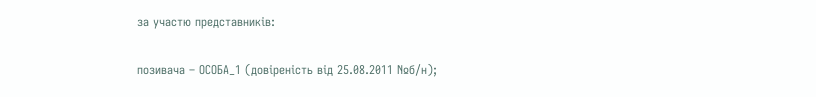за участю представників:

позивача – ОСОБА_1 (довіреність від 25.08.2011 №б/н);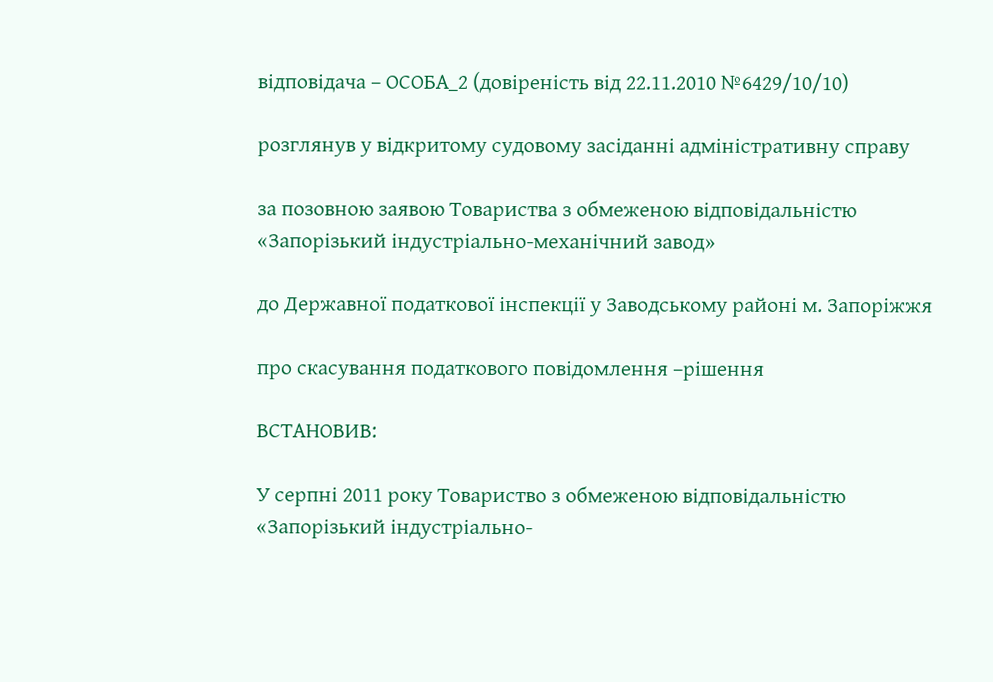відповідача – ОСОБА_2 (довіреність від 22.11.2010 №6429/10/10)

розглянув у відкритому судовому засіданні адміністративну справу

за позовною заявою Товариства з обмеженою відповідальністю «Запорізький індустріально-механічний завод»

до Державної податкової інспекції у Заводському районі м. Запоріжжя

про скасування податкового повідомлення –рішення

ВСТАНОВИВ:

У серпні 2011 року Товариство з обмеженою відповідальністю «Запорізький індустріально-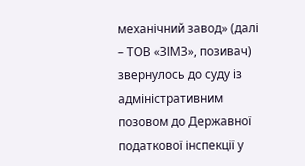механічний завод» (далі – ТОВ «ЗІМЗ», позивач) звернулось до суду із адміністративним позовом до Державної податкової інспекції у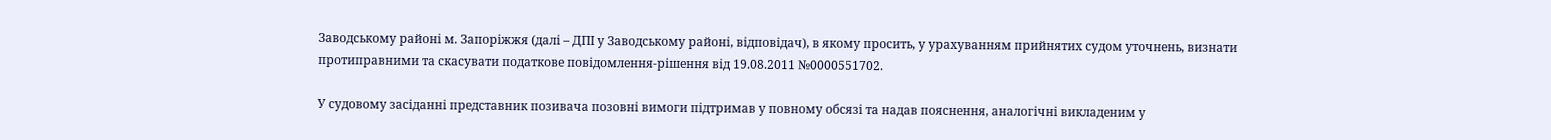Заводському районі м. Запоріжжя (далі – ДПІ у Заводському районі, відповідач), в якому просить, у урахуванням прийнятих судом уточнень, визнати протиправними та скасувати податкове повідомлення-рішення від 19.08.2011 №0000551702.

У судовому засіданні представник позивача позовні вимоги підтримав у повному обсязі та надав пояснення, аналогічні викладеним у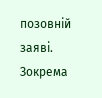позовній заяві. Зокрема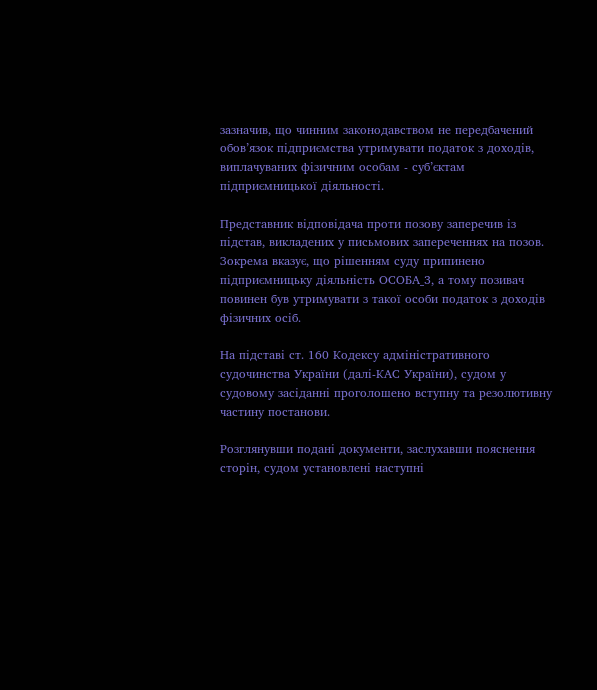зазначив, що чинним законодавством не передбачений обов’язок підприємства утримувати податок з доходів, виплачуваних фізичним особам - суб’єктам підприємницької діяльності.

Представник відповідача проти позову заперечив із підстав, викладених у письмових запереченнях на позов. Зокрема вказує, що рішенням суду припинено підприємницьку діяльність ОСОБА_3, а тому позивач повинен був утримувати з такої особи податок з доходів фізичних осіб.

На підставі ст. 160 Кодексу адміністративного судочинства України (далі-КАС України), судом у судовому засіданні проголошено вступну та резолютивну частину постанови.

Розглянувши подані документи, заслухавши пояснення сторін, судом установлені наступні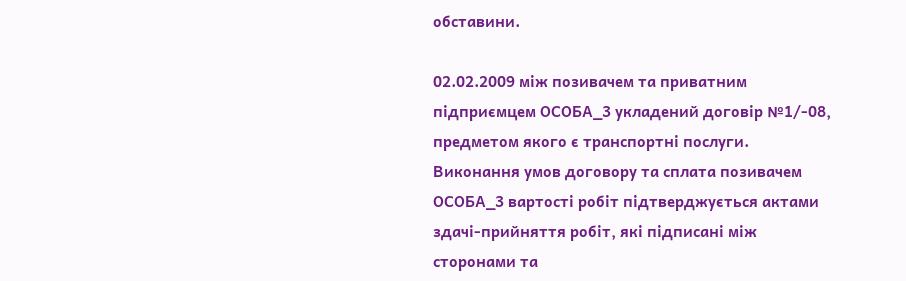обставини.

02.02.2009 між позивачем та приватним підприємцем ОСОБА_3 укладений договір №1/-08, предметом якого є транспортні послуги. Виконання умов договору та сплата позивачем ОСОБА_3 вартості робіт підтверджується актами здачі-прийняття робіт, які підписані між сторонами та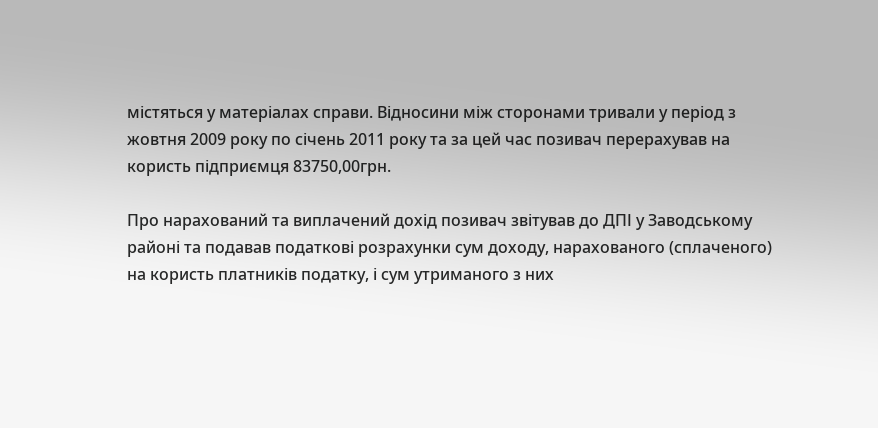містяться у матеріалах справи. Відносини між сторонами тривали у період з жовтня 2009 року по січень 2011 року та за цей час позивач перерахував на користь підприємця 83750,00грн.

Про нарахований та виплачений дохід позивач звітував до ДПІ у Заводському районі та подавав податкові розрахунки сум доходу, нарахованого (сплаченого) на користь платників податку, і сум утриманого з них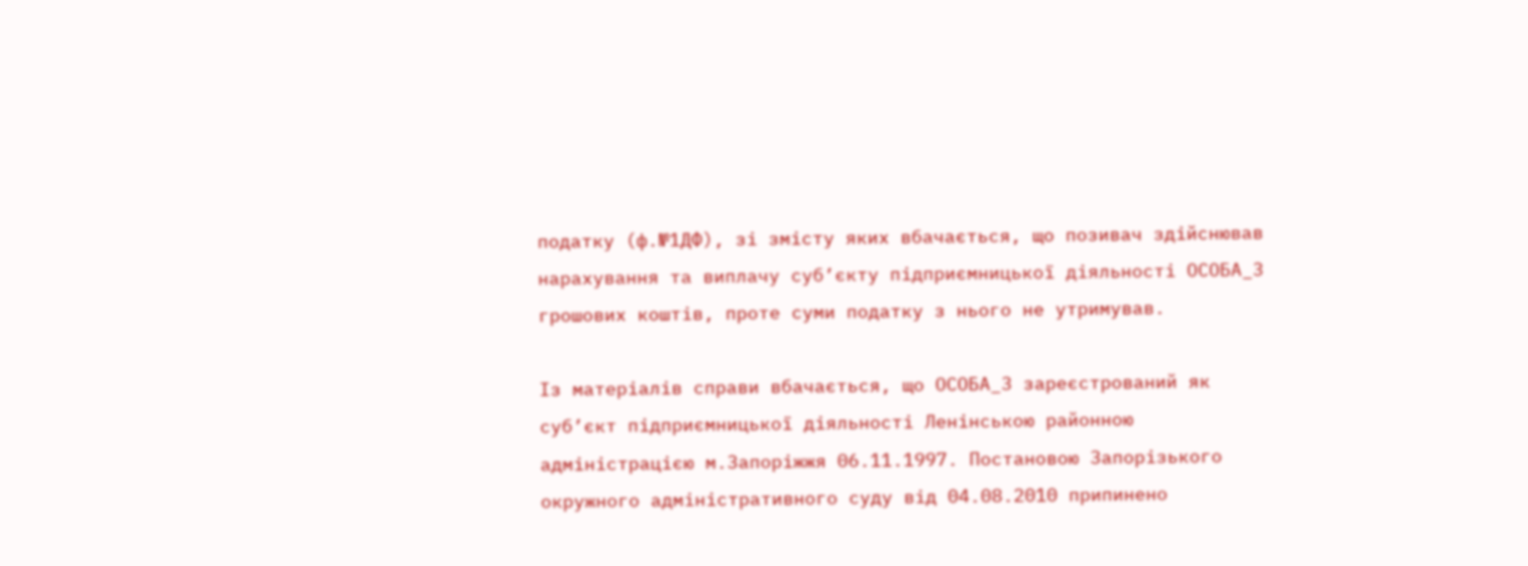податку (ф.№1ДФ), зі змісту яких вбачається, що позивач здійснював нарахування та виплачу суб’єкту підприємницької діяльності ОСОБА_3 грошових коштів, проте суми податку з нього не утримував.

Із матеріалів справи вбачається, що ОСОБА_3 зареєстрований як суб’єкт підприємницької діяльності Ленінською районною адміністрацією м.Запоріжжя 06.11.1997. Постановою Запорізького окружного адміністративного суду від 04.08.2010 припинено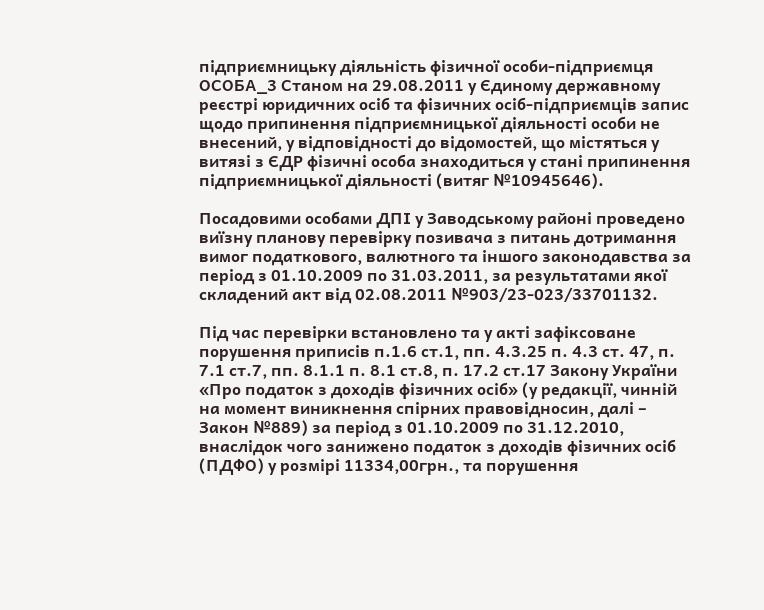підприємницьку діяльність фізичної особи-підприємця ОСОБА_3 Станом на 29.08.2011 у Єдиному державному реєстрі юридичних осіб та фізичних осіб-підприємців запис щодо припинення підприємницької діяльності особи не внесений, у відповідності до відомостей, що містяться у витязі з ЄДР фізичні особа знаходиться у стані припинення підприємницької діяльності (витяг №10945646).

Посадовими особами ДПІ у Заводському районі проведено виїзну планову перевірку позивача з питань дотримання вимог податкового, валютного та іншого законодавства за період з 01.10.2009 по 31.03.2011, за результатами якої складений акт від 02.08.2011 №903/23-023/33701132.

Під час перевірки встановлено та у акті зафіксоване порушення приписів п.1.6 ст.1, пп. 4.3.25 п. 4.3 ст. 47, п. 7.1 ст.7, пп. 8.1.1 п. 8.1 ст.8, п. 17.2 ст.17 Закону України «Про податок з доходів фізичних осіб» (у редакції, чинній на момент виникнення спірних правовідносин, далі – Закон №889) за період з 01.10.2009 по 31.12.2010, внаслідок чого занижено податок з доходів фізичних осіб (ПДФО) у розмірі 11334,00грн., та порушення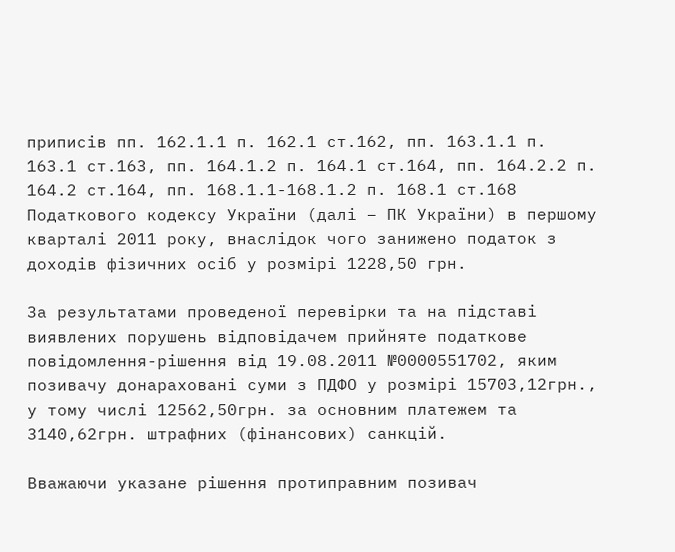приписів пп. 162.1.1 п. 162.1 ст.162, пп. 163.1.1 п. 163.1 ст.163, пп. 164.1.2 п. 164.1 ст.164, пп. 164.2.2 п. 164.2 ст.164, пп. 168.1.1-168.1.2 п. 168.1 ст.168 Податкового кодексу України (далі – ПК України) в першому кварталі 2011 року, внаслідок чого занижено податок з доходів фізичних осіб у розмірі 1228,50 грн.

За результатами проведеної перевірки та на підставі виявлених порушень відповідачем прийняте податкове повідомлення-рішення від 19.08.2011 №0000551702, яким позивачу донараховані суми з ПДФО у розмірі 15703,12грн., у тому числі 12562,50грн. за основним платежем та 3140,62грн. штрафних (фінансових) санкцій.

Вважаючи указане рішення протиправним позивач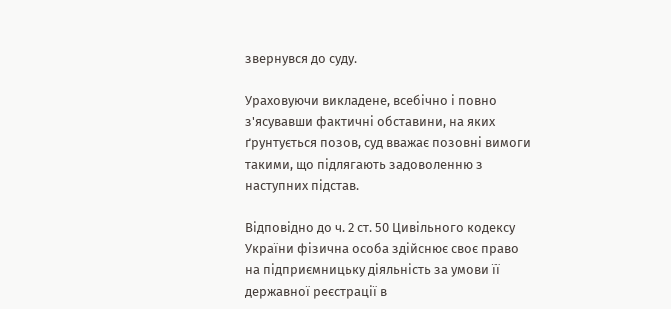звернувся до суду.

Ураховуючи викладене, всебічно і повно з'ясувавши фактичні обставини, на яких ґрунтується позов, суд вважає позовні вимоги такими, що підлягають задоволенню з наступних підстав.

Відповідно до ч. 2 ст. 50 Цивільного кодексу України фізична особа здійснює своє право на підприємницьку діяльність за умови її державної реєстрації в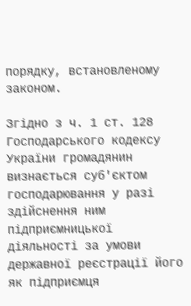порядку, встановленому законом.

Згідно з ч. 1 ст. 128 Господарського кодексу України громадянин визнається суб'єктом господарювання у разі здійснення ним підприємницької діяльності за умови державної реєстрації його як підприємця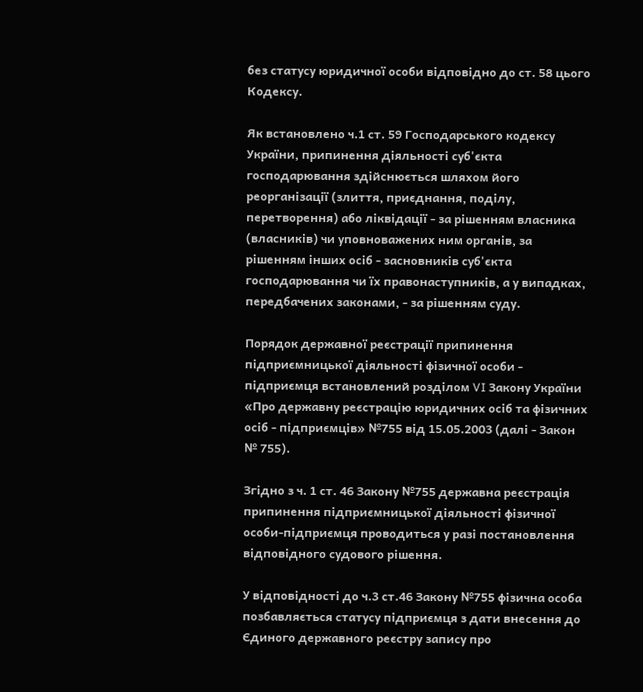без статусу юридичної особи відповідно до ст. 58 цього Кодексу.

Як встановлено ч.1 ст. 59 Господарського кодексу України, припинення діяльності суб'єкта господарювання здійснюється шляхом його реорганізації (злиття, приєднання, поділу, перетворення) або ліквідації - за рішенням власника (власників) чи уповноважених ним органів, за рішенням інших осіб - засновників суб'єкта господарювання чи їх правонаступників, а у випадках, передбачених законами, - за рішенням суду.

Порядок державної реєстрації припинення підприємницької діяльності фізичної особи - підприємця встановлений розділом VI Закону України «Про державну реєстрацію юридичних осіб та фізичних осіб - підприємців» №755 від 15.05.2003 (далі - Закон № 755).

Згідно з ч. 1 ст. 46 Закону №755 державна реєстрація припинення підприємницької діяльності фізичної особи-підприємця проводиться у разі постановлення відповідного судового рішення.

У відповідності до ч.3 ст.46 Закону №755 фізична особа позбавляється статусу підприємця з дати внесення до Єдиного державного реєстру запису про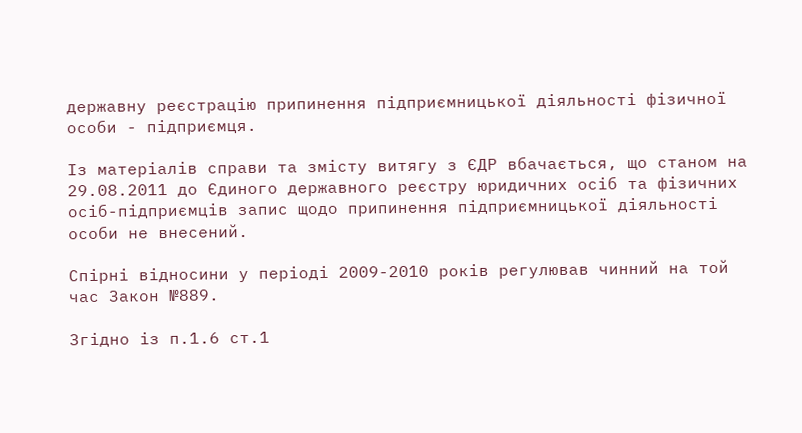державну реєстрацію припинення підприємницької діяльності фізичної особи - підприємця.

Із матеріалів справи та змісту витягу з ЄДР вбачається, що станом на 29.08.2011 до Єдиного державного реєстру юридичних осіб та фізичних осіб-підприємців запис щодо припинення підприємницької діяльності особи не внесений.

Спірні відносини у періоді 2009-2010 років регулював чинний на той час Закон №889.

Згідно із п.1.6 ст.1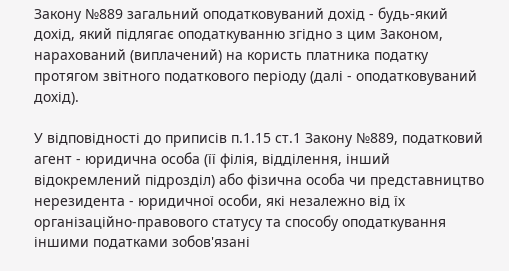Закону №889 загальний оподатковуваний дохід - будь-який дохід, який підлягає оподаткуванню згідно з цим Законом, нарахований (виплачений) на користь платника податку протягом звітного податкового періоду (далі - оподатковуваний дохід).

У відповідності до приписів п.1.15 ст.1 Закону №889, податковий агент - юридична особа (її філія, відділення, інший відокремлений підрозділ) або фізична особа чи представництво нерезидента - юридичної особи, які незалежно від їх організаційно-правового статусу та способу оподаткування іншими податками зобов'язані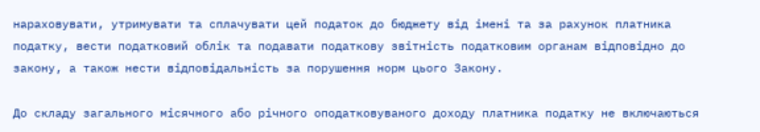нараховувати, утримувати та сплачувати цей податок до бюджету від імені та за рахунок платника податку, вести податковий облік та подавати податкову звітність податковим органам відповідно до закону, а також нести відповідальність за порушення норм цього Закону.

До складу загального місячного або річного оподатковуваного доходу платника податку не включаються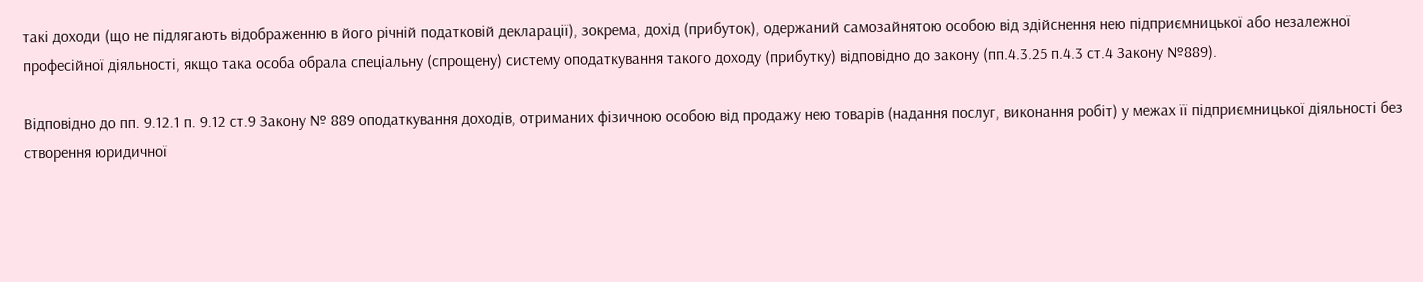такі доходи (що не підлягають відображенню в його річній податковій декларації), зокрема, дохід (прибуток), одержаний самозайнятою особою від здійснення нею підприємницької або незалежної професійної діяльності, якщо така особа обрала спеціальну (спрощену) систему оподаткування такого доходу (прибутку) відповідно до закону (пп.4.3.25 п.4.3 ст.4 Закону №889).

Відповідно до пп. 9.12.1 п. 9.12 ст.9 Закону № 889 оподаткування доходів, отриманих фізичною особою від продажу нею товарів (надання послуг, виконання робіт) у межах її підприємницької діяльності без створення юридичної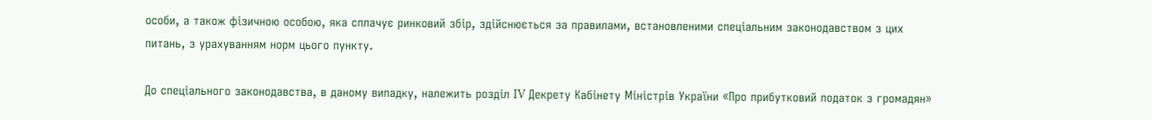особи, а також фізичною особою, яка сплачує ринковий збір, здійснюється за правилами, встановленими спеціальним законодавством з цих питань, з урахуванням норм цього пункту.

До спеціального законодавства, в даному випадку, належить розділ IV Декрету Кабінету Міністрів України «Про прибутковий податок з громадян»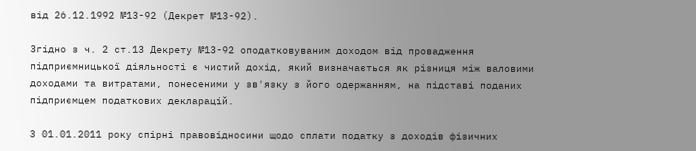від 26.12.1992 №13-92 (Декрет №13-92).

Згідно з ч. 2 ст.13 Декрету №13-92 оподатковуваним доходом від провадження підприємницької діяльності є чистий дохід, який визначається як різниця між валовими доходами та витратами, понесеними у зв'язку з його одержанням, на підставі поданих підприємцем податкових декларацій.

З 01.01.2011 року спірні правовідносини щодо сплати податку з доходів фізичних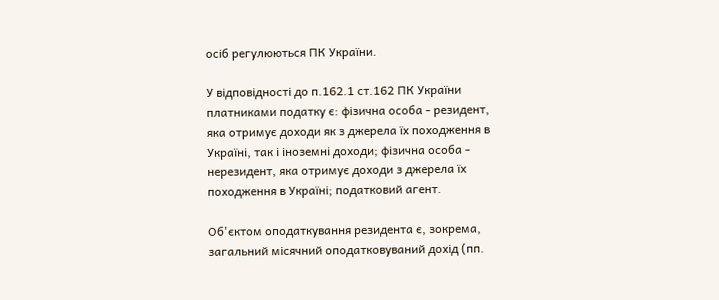осіб регулюються ПК України.

У відповідності до п.162.1 ст.162 ПК України платниками податку є: фізична особа - резидент, яка отримує доходи як з джерела їх походження в Україні, так і іноземні доходи; фізична особа - нерезидент, яка отримує доходи з джерела їх походження в Україні; податковий агент.

Об'єктом оподаткування резидента є, зокрема, загальний місячний оподатковуваний дохід (пп.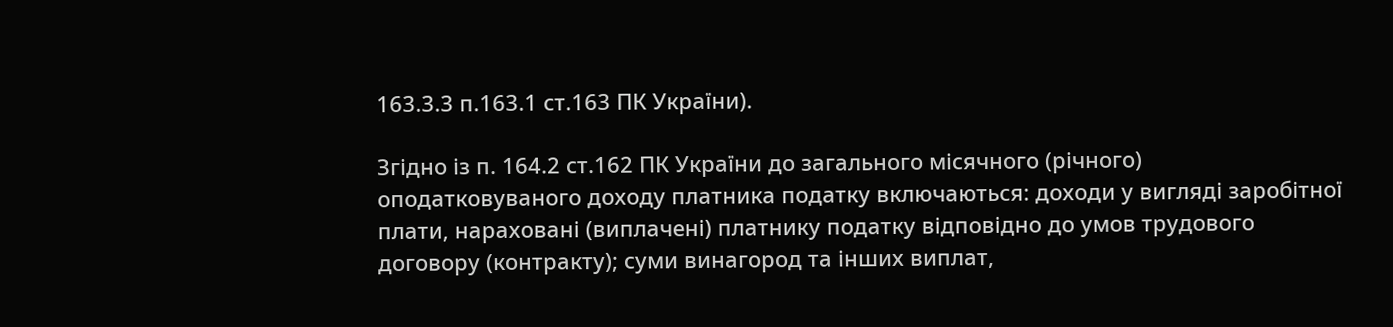163.3.3 п.163.1 ст.163 ПК України).

Згідно із п. 164.2 ст.162 ПК України до загального місячного (річного) оподатковуваного доходу платника податку включаються: доходи у вигляді заробітної плати, нараховані (виплачені) платнику податку відповідно до умов трудового договору (контракту); суми винагород та інших виплат,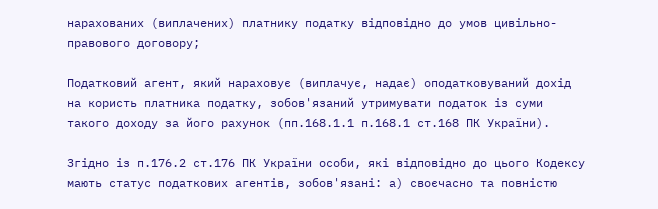нарахованих (виплачених) платнику податку відповідно до умов цивільно-правового договору;

Податковий агент, який нараховує (виплачує, надає) оподатковуваний дохід на користь платника податку, зобов'язаний утримувати податок із суми такого доходу за його рахунок (пп.168.1.1 п.168.1 ст.168 ПК України).

Згідно із п.176.2 ст.176 ПК України особи, які відповідно до цього Кодексу мають статус податкових агентів, зобов'язані: а) своєчасно та повністю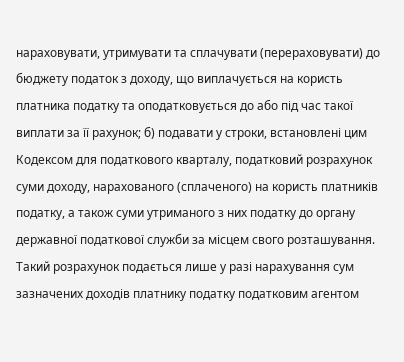нараховувати, утримувати та сплачувати (перераховувати) до бюджету податок з доходу, що виплачується на користь платника податку та оподатковується до або під час такої виплати за її рахунок; б) подавати у строки, встановлені цим Кодексом для податкового кварталу, податковий розрахунок суми доходу, нарахованого (сплаченого) на користь платників податку, а також суми утриманого з них податку до органу державної податкової служби за місцем свого розташування. Такий розрахунок подається лише у разі нарахування сум зазначених доходів платнику податку податковим агентом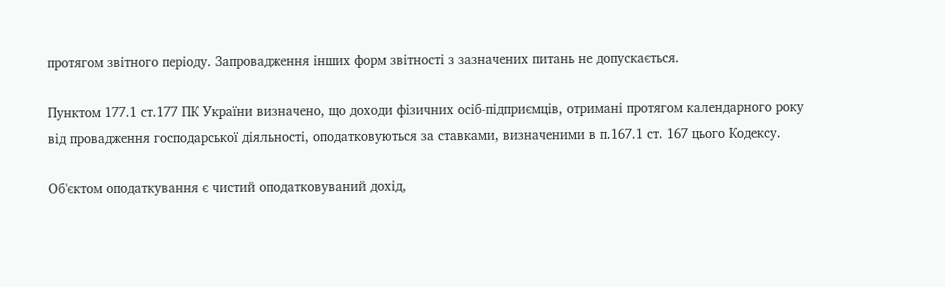протягом звітного періоду. Запровадження інших форм звітності з зазначених питань не допускається.

Пунктом 177.1 ст.177 ПК України визначено, що доходи фізичних осіб-підприємців, отримані протягом календарного року від провадження господарської діяльності, оподатковуються за ставками, визначеними в п.167.1 ст. 167 цього Кодексу.

Об'єктом оподаткування є чистий оподатковуваний дохід,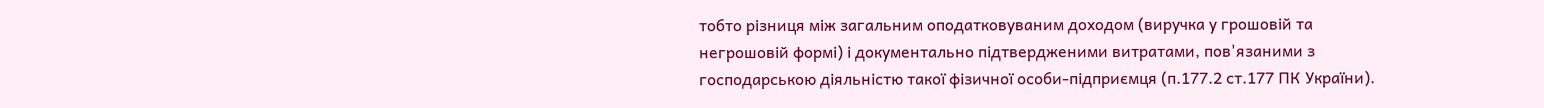тобто різниця між загальним оподатковуваним доходом (виручка у грошовій та негрошовій формі) і документально підтвердженими витратами, пов'язаними з господарською діяльністю такої фізичної особи-підприємця (п.177.2 ст.177 ПК України).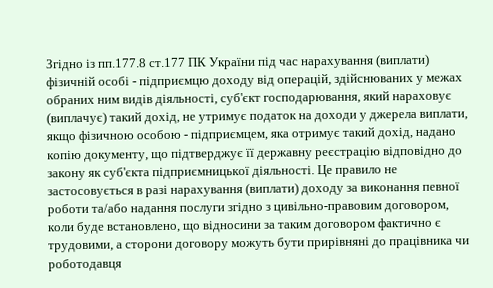Згідно із пп.177.8 ст.177 ПК України під час нарахування (виплати) фізичній особі - підприємцю доходу від операцій, здійснюваних у межах обраних ним видів діяльності, суб'єкт господарювання, який нараховує (виплачує) такий дохід, не утримує податок на доходи у джерела виплати, якщо фізичною особою - підприємцем, яка отримує такий дохід, надано копію документу, що підтверджує її державну реєстрацію відповідно до закону як суб'єкта підприємницької діяльності. Це правило не застосовується в разі нарахування (виплати) доходу за виконання певної роботи та/або надання послуги згідно з цивільно-правовим договором, коли буде встановлено, що відносини за таким договором фактично є трудовими, а сторони договору можуть бути прирівняні до працівника чи роботодавця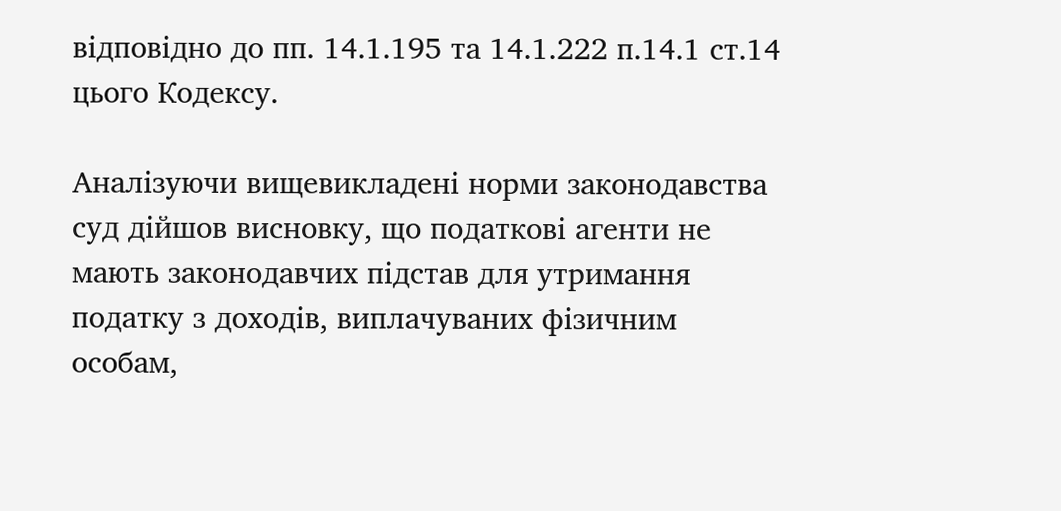відповідно до пп. 14.1.195 та 14.1.222 п.14.1 ст.14 цього Кодексу.

Аналізуючи вищевикладені норми законодавства суд дійшов висновку, що податкові агенти не мають законодавчих підстав для утримання податку з доходів, виплачуваних фізичним особам,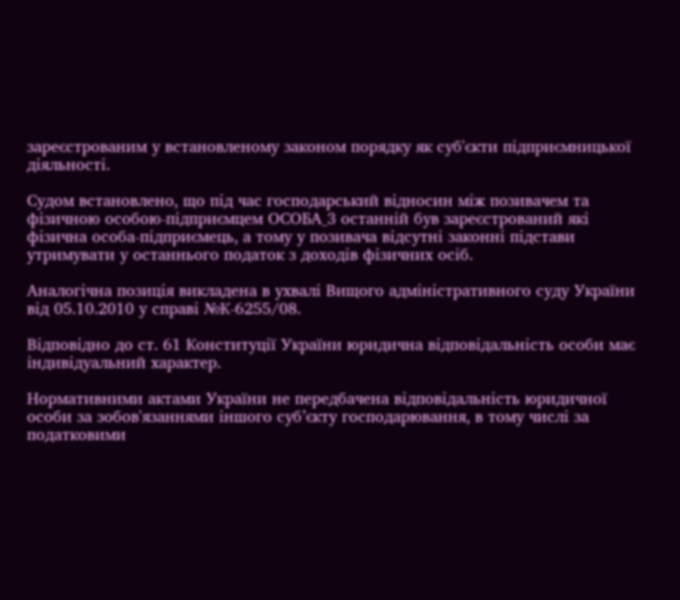зареєстрованим у встановленому законом порядку як суб'єкти підприємницької діяльності.

Судом встановлено, що під час господарський відносин між позивачем та фізичною особою-підприємцем ОСОБА_3 останній був зареєстрований які фізична особа-підприємець, а тому у позивача відсутні законні підстави утримувати у останнього податок з доходів фізичних осіб.

Аналогічна позиція викладена в ухвалі Вищого адміністративного суду України від 05.10.2010 у справі №К-6255/08.

Відповідно до ст. 61 Конституції України юридична відповідальність особи має індивідуальний характер.

Нормативними актами України не передбачена відповідальність юридичної особи за зобов'язаннями іншого суб’єкту господарювання, в тому числі за податковими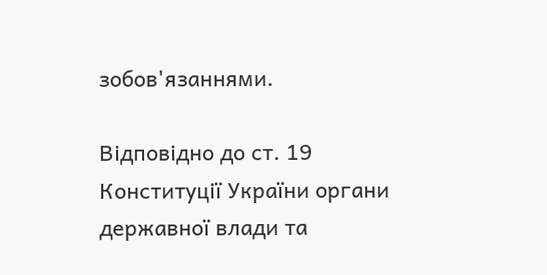зобов'язаннями.

Відповідно до ст. 19 Конституції України органи державної влади та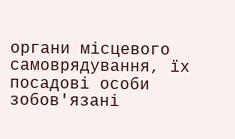органи місцевого самоврядування, їх посадові особи зобов'язані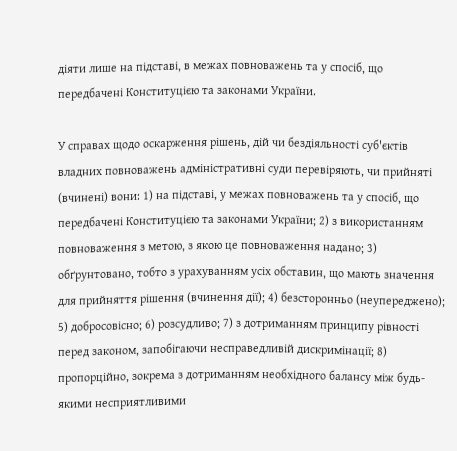діяти лише на підставі, в межах повноважень та у спосіб, що передбачені Конституцією та законами України.

У справах щодо оскарження рішень, дій чи бездіяльності суб'єктів владних повноважень адміністративні суди перевіряють, чи прийняті (вчинені) вони: 1) на підставі, у межах повноважень та у спосіб, що передбачені Конституцією та законами України; 2) з використанням повноваження з метою, з якою це повноваження надано; 3) обґрунтовано, тобто з урахуванням усіх обставин, що мають значення для прийняття рішення (вчинення дії); 4) безсторонньо (неупереджено); 5) добросовісно; 6) розсудливо; 7) з дотриманням принципу рівності перед законом, запобігаючи несправедливій дискримінації; 8) пропорційно, зокрема з дотриманням необхідного балансу між будь-якими несприятливими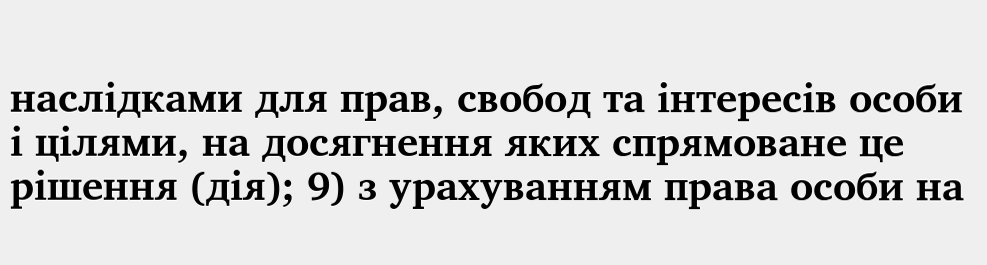наслідками для прав, свобод та інтересів особи і цілями, на досягнення яких спрямоване це рішення (дія); 9) з урахуванням права особи на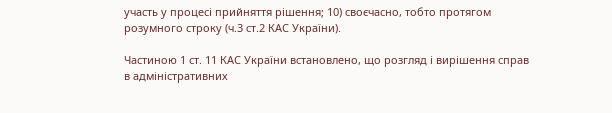участь у процесі прийняття рішення; 10) своєчасно, тобто протягом розумного строку (ч.3 ст.2 КАС України).

Частиною 1 ст. 11 КАС України встановлено, що розгляд і вирішення справ в адміністративних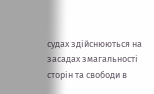судах здійснюються на засадах змагальності сторін та свободи в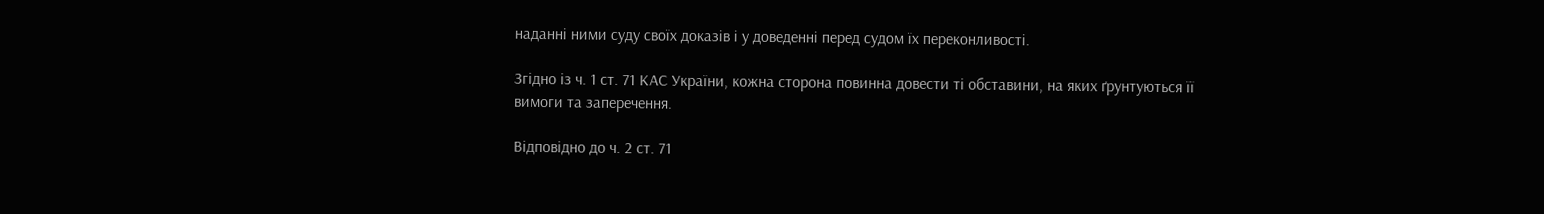наданні ними суду своїх доказів і у доведенні перед судом їх переконливості.

Згідно із ч. 1 ст. 71 КАС України, кожна сторона повинна довести ті обставини, на яких ґрунтуються її вимоги та заперечення.

Відповідно до ч. 2 ст. 71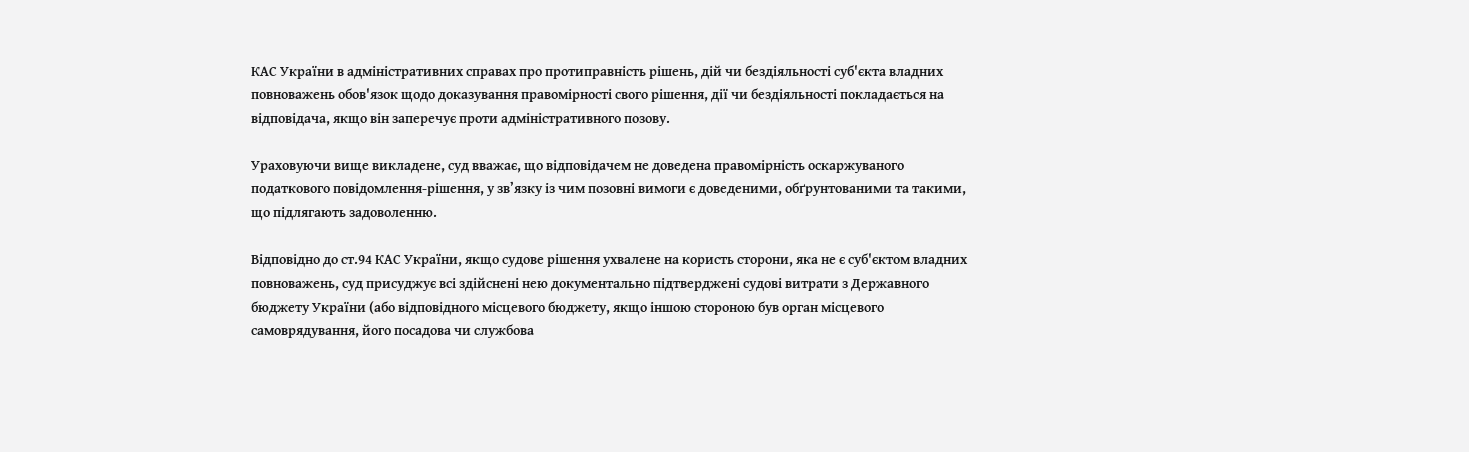КАС України в адміністративних справах про протиправність рішень, дій чи бездіяльності суб'єкта владних повноважень обов'язок щодо доказування правомірності свого рішення, дії чи бездіяльності покладається на відповідача, якщо він заперечує проти адміністративного позову.

Ураховуючи вище викладене, суд вважає, що відповідачем не доведена правомірність оскаржуваного податкового повідомлення-рішення, у зв’язку із чим позовні вимоги є доведеними, обґрунтованими та такими, що підлягають задоволенню.

Відповідно до ст.94 КАС України, якщо судове рішення ухвалене на користь сторони, яка не є суб'єктом владних повноважень, суд присуджує всі здійснені нею документально підтверджені судові витрати з Державного бюджету України (або відповідного місцевого бюджету, якщо іншою стороною був орган місцевого самоврядування, його посадова чи службова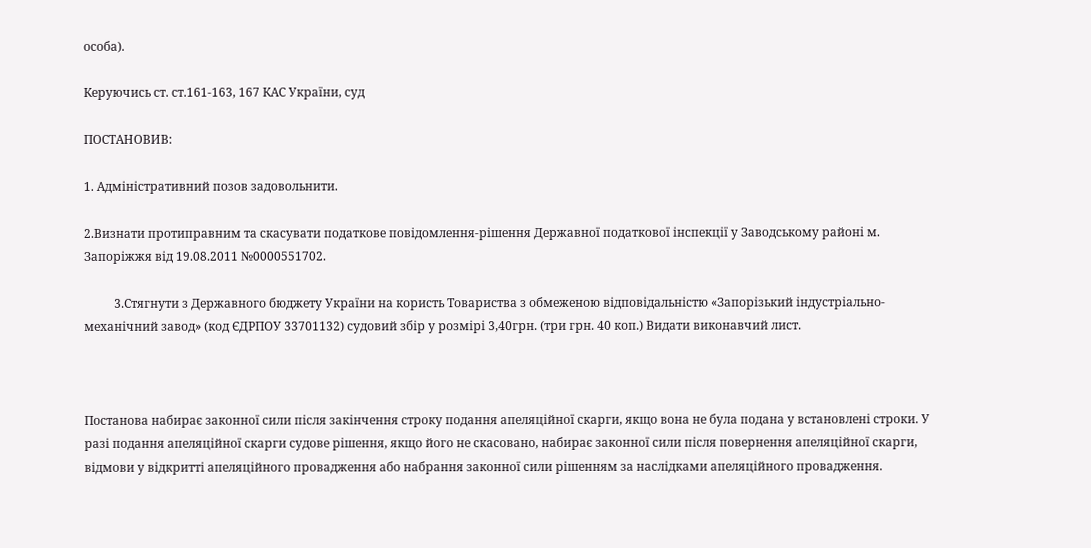особа).

Керуючись ст. ст.161-163, 167 КАС України, суд

ПОСТАНОВИВ:

1. Адміністративний позов задовольнити.

2.Визнати протиправним та скасувати податкове повідомлення-рішення Державної податкової інспекції у Заводському районі м. Запоріжжя від 19.08.2011 №0000551702.

          3.Стягнути з Державного бюджету України на користь Товариства з обмеженою відповідальністю «Запорізький індустріально-механічний завод» (код ЄДРПОУ 33701132) судовий збір у розмірі 3,40грн. (три грн. 40 коп.) Видати виконавчий лист.



Постанова набирає законної сили після закінчення строку подання апеляційної скарги, якщо вона не була подана у встановлені строки. У разі подання апеляційної скарги судове рішення, якщо його не скасовано, набирає законної сили після повернення апеляційної скарги, відмови у відкритті апеляційного провадження або набрання законної сили рішенням за наслідками апеляційного провадження.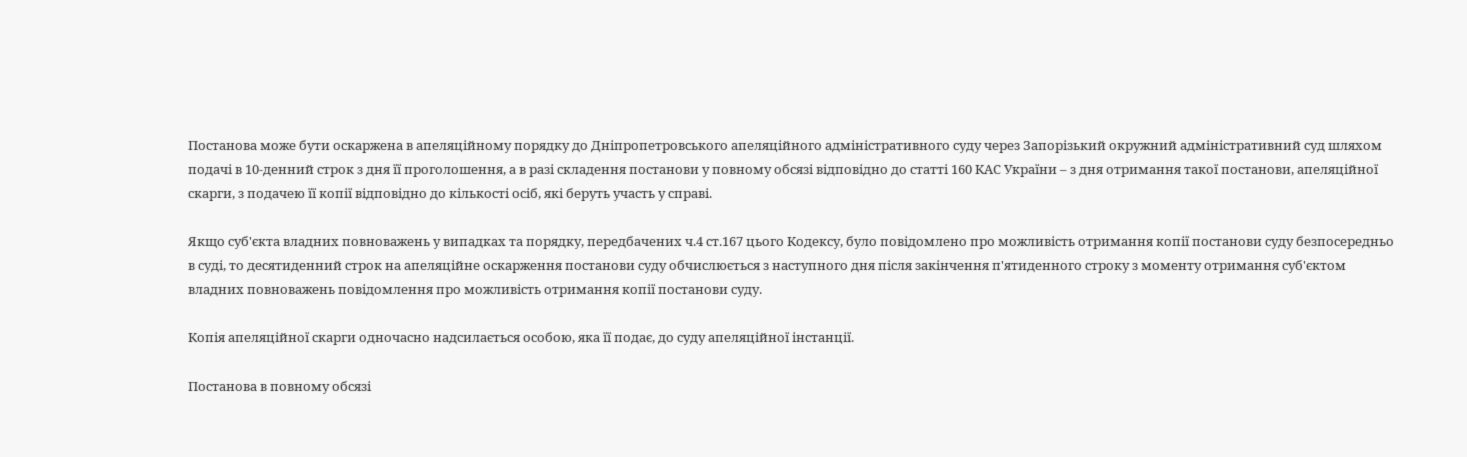Постанова може бути оскаржена в апеляційному порядку до Дніпропетровського апеляційного адміністративного суду через Запорізький окружний адміністративний суд шляхом подачі в 10-денний строк з дня її проголошення, а в разі складення постанови у повному обсязі відповідно до статті 160 КАС України – з дня отримання такої постанови, апеляційної скарги, з подачею її копії відповідно до кількості осіб, які беруть участь у справі.

Якщо суб'єкта владних повноважень у випадках та порядку, передбачених ч.4 ст.167 цього Кодексу, було повідомлено про можливість отримання копії постанови суду безпосередньо в суді, то десятиденний строк на апеляційне оскарження постанови суду обчислюється з наступного дня після закінчення п'ятиденного строку з моменту отримання суб'єктом владних повноважень повідомлення про можливість отримання копії постанови суду.

Копія апеляційної скарги одночасно надсилається особою, яка її подає, до суду апеляційної інстанції.

Постанова в повному обсязі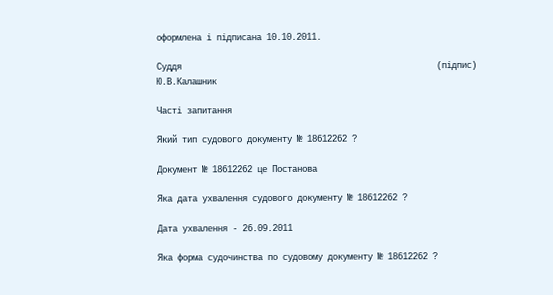оформлена і підписана 10.10.2011.

Суддя                                                   (підпис)                                        Ю.В.Калашник

Часті запитання

Який тип судового документу № 18612262 ?

Документ № 18612262 це Постанова

Яка дата ухвалення судового документу № 18612262 ?

Дата ухвалення - 26.09.2011

Яка форма судочинства по судовому документу № 18612262 ?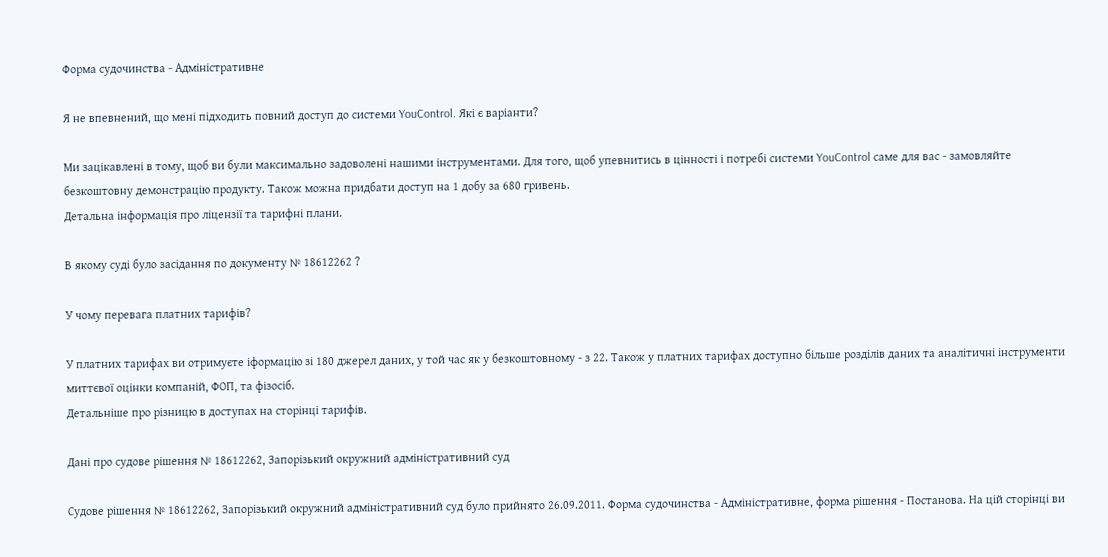Форма судочинства - Адміністративне

Я не впевнений, що мені підходить повний доступ до системи YouControl. Які є варіанти?

Ми зацікавлені в тому, щоб ви були максимально задоволені нашими інструментами. Для того, щоб упевнитись в цінності і потребі системи YouControl саме для вас - замовляйте безкоштовну демонстрацію продукту. Також можна придбати доступ на 1 добу за 680 гривень.
Детальна інформація про ліцензії та тарифні плани.

В якому cуді було засідання по документу № 18612262 ?

У чому перевага платних тарифів?

У платних тарифах ви отримуєте іформацію зі 180 джерел даних, у той час як у безкоштовному - з 22. Також у платних тарифах доступно більше розділів даних та аналітичні інструменти миттєвої оцінки компаній, ФОП, та фізосіб.
Детальніше про різницю в доступах на сторінці тарифів.

Дані про судове рішення № 18612262, Запорізький окружний адміністративний суд

Судове рішення № 18612262, Запорізький окружний адміністративний суд було прийнято 26.09.2011. Форма судочинства - Адміністративне, форма рішення - Постанова. На цій сторінці ви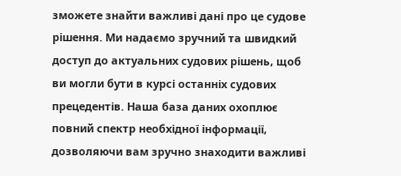зможете знайти важливі дані про це судове рішення. Ми надаємо зручний та швидкий доступ до актуальних судових рішень, щоб ви могли бути в курсі останніх судових прецедентів. Наша база даних охоплює повний спектр необхідної інформації, дозволяючи вам зручно знаходити важливі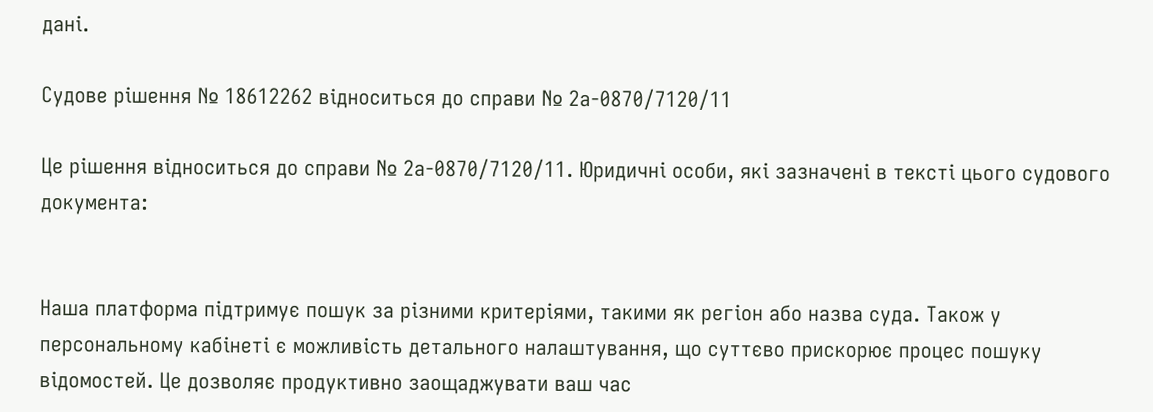дані.

Судове рішення № 18612262 відноситься до справи № 2а-0870/7120/11

Це рішення відноситься до справи № 2а-0870/7120/11. Юридичні особи, які зазначені в тексті цього судового документа:


Наша платформа підтримує пошук за різними критеріями, такими як регіон або назва суда. Також у персональному кабінеті є можливість детального налаштування, що суттєво прискорює процес пошуку відомостей. Це дозволяє продуктивно заощаджувати ваш час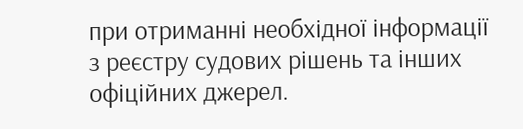при отриманні необхідної інформації з реєстру судових рішень та інших офіційних джерел.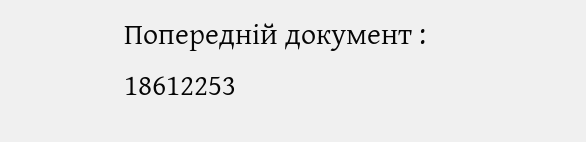Попередній документ : 18612253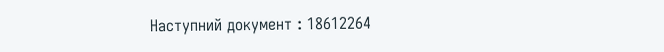Наступний документ : 18612264